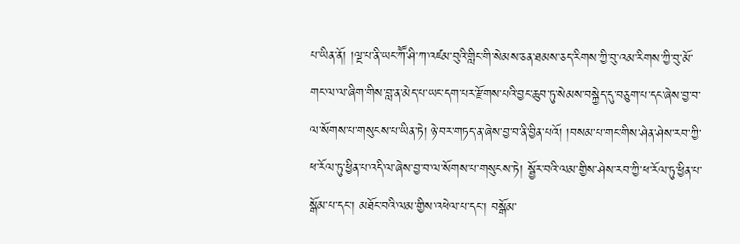པ་ཡིན་ནོ། །ལྔ་པ་ནི་ཡང་ཀཽ་ཤི་ཀ་འཛམ་བུའི་གླིང་གི་སེམས་ཅན་ཐམས་ཅད་རིགས་ཀྱི་བུ་འམ་རིགས་ཀྱི་བུ་མོ་གང་ལ་ལ་ཞིག་གིས་བླ་ན་མེད་པ་ཡང་དག་པར་རྫོགས་པའི་བྱང་ཆུབ་ཏུ་སེམས་བསྐྱེད་དུ་བཅུག་པ་དང་ཞེས་བྱ་བ་ལ་སོགས་པ་གསུངས་པ་ཡིན་ཏེ། ཉེ་བར་གཏད་ན་ཞེས་བྱ་བ་ནི་བྱིན་པའོ། །བསམ་པ་གང་གིས་ཤེན་ཤེས་རབ་ཀྱི་ཕ་རོལ་ཏུ་ཕྱིན་པ་འདི་ལ་ཞེས་བྱ་བ་ལ་སོགས་པ་གསུངས་ཏེ། སྦྱོར་བའི་ལམ་གྱིས་ཤེས་རབ་ཀྱི་ཕ་རོལ་ཏུ་ཕྱིན་པ་སྒོམ་པ་དང་། མཐོང་བའི་ལམ་གྱིས་འཕེལ་པ་དང་། བསྒོམ་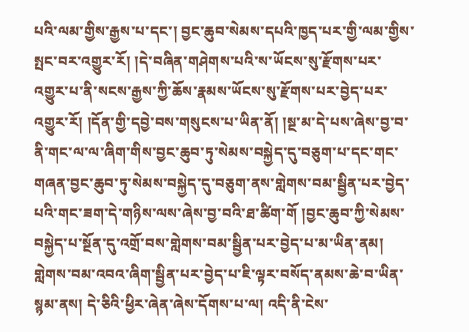པའི་ལམ་གྱིས་རྒྱས་པ་དང་། བྱང་ཆུབ་སེམས་དཔའི་ཁྱད་པར་གྱི་ལམ་གྱིས་སྤང་བར་འགྱུར་རོ། །དེ་བཞིན་གཤེགས་པའི་ས་ཡོངས་སུ་རྫོགས་པར་འགྱུར་པ་ནི་སངས་རྒྱས་ཀྱི་ཆོས་རྣམས་ཡོངས་སུ་རྫོགས་པར་བྱེད་པར་འགྱུར་རོ། །དོན་གྱི་དབྱེ་བས་གསུངས་པ་ཡིན་ནོ། །སྔ་མ་དེ་པས་ཞེས་བྱ་བ་ནི་གང་ལ་ལ་ཞིག་གིས་བྱང་ཆུབ་ཏུ་སེམས་བསྐྱེད་དུ་བཅུག་པ་དང་གང་གཞན་བྱང་ཆུབ་ཏུ་སེམས་བསྐྱེད་དུ་བཅུག་ནས་གླེགས་བམ་སྦྱིན་པར་བྱེད་པའི་གང་ཟག་དེ་གཉིས་ལས་ཞེས་བྱ་བའི་ཐ་ཚིག་གོ །བྱང་ཆུབ་ཀྱི་སེམས་བསྐྱེད་པ་སྔོན་དུ་འགྲོ་བས་གླེགས་བམ་སྦྱིན་པར་བྱེད་པ་མ་ཡིན་ནམ། གླེགས་བམ་འབའ་ཞིག་སྦྱིན་པར་བྱེད་པ་ཇི་ལྟར་བསོད་ནམས་ཆེ་བ་ཡིན་སྙམ་ནས། དེ་ཅིའི་ཕྱིར་ཞེན་ཞེས་དོགས་པ་ལ། འདི་ནི་ངེས་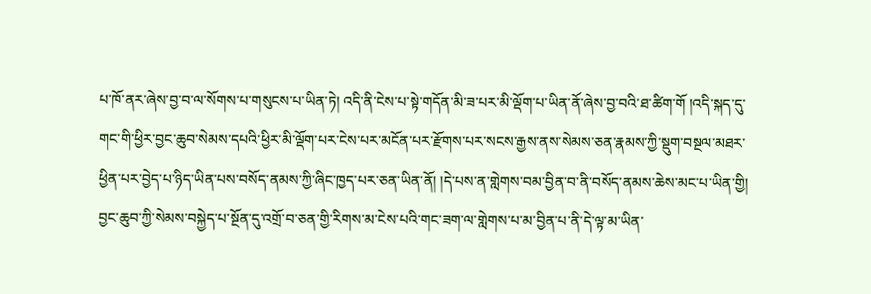པ་ཁོ་ནར་ཞེས་བྱ་བ་ལ་སོགས་པ་གསུངས་པ་ཡིན་ཏེ། འདི་ནི་ངེས་པ་སྟེ་གདོན་མི་ཟ་པར་མི་ལྡོག་པ་ཡིན་ནོ་ཞེས་བྱ་བའི་ཐ་ཚིག་གོ །འདི་སྐད་དུ་གང་གི་ཕྱིར་བྱང་ཆུབ་སེམས་དཔའི་ཕྱིར་མི་ལྡོག་པར་ངེས་པར་མངོན་པར་རྫོགས་པར་སངས་རྒྱས་ནས་སེམས་ཅན་རྣམས་ཀྱི་སྡུག་བསྔལ་མཐར་ཕྱིན་པར་བྱེད་པ་ཉིད་ཡིན་པས་བསོད་ནམས་ཀྱི་ཞིང་ཁྱད་པར་ཅན་ཡིན་ནོ། །དེ་པས་ན་གླེགས་བམ་བྱིན་བ་ནི་བསོད་ནམས་ཆེས་མང་པ་ཡིན་གྱི། བྱང་ཆུབ་ཀྱི་སེམས་བསྐྱེད་པ་སྔོན་དུ་འགྲོ་བ་ཅན་གྱི་རིགས་མ་ངེས་པའི་གང་ཟག་ལ་གླེགས་པ་མ་བྱིན་པ་ནི་དེ་ལྟ་མ་ཡིན་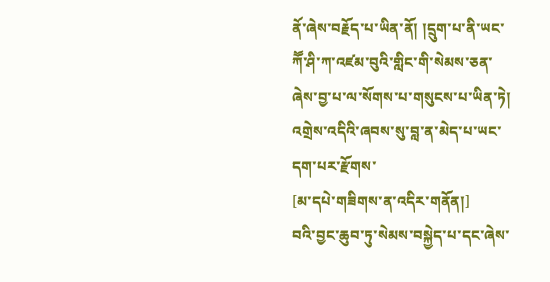ནོ་ཞེས་བརྗོད་པ་ཡིན་ནོ། །དྲུག་པ་ནི་ཡང་ཀཽ་ཤི་ཀ་འཛམ་བུའི་གླིང་གི་སེམས་ཅན་ཞེས་བྱ་པ་ལ་སོགས་པ་གསུངས་པ་ཡིན་ཏེ། འགྲེས་འདིའི་ཞབས་སུ་བླ་ན་མེད་པ་ཡང་དག་པར་རྫོགས་
[མ་དཔེ་གཟིགས་ན་འདིར་གནོན།]
བའི་བྱང་ཆུབ་ཏུ་སེམས་བསྐྱེད་པ་དང་ཞེས་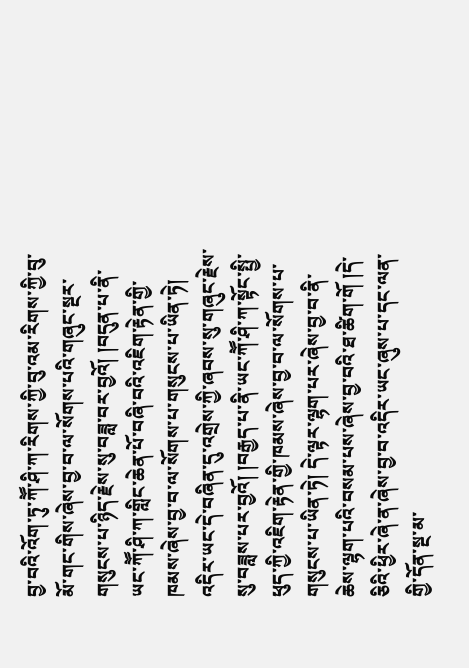བྱ་བའི་འོག་ཏུ་ཀཽ་ཤི་ཀ་རིགས་ཀྱི་བུ་འམ་རིགས་ཀྱི་བུ་མོ་གང་གིས་ཞེས་བྱ་བ་ལ་སོགས་པའི་གཞུང་སྔར་གསུངས་པ་ཉིད་རྗེས་སུ་བཟླ་བར་བྱའོ། །བདུན་པ་ནི་ཡང་ཀཽ་ཤི་ཀ་གླིང་ཆེན་པོ་བཞི་བའི་འཇིག་རྟེན་གྱི་ཁམས་ཞེས་བྱ་བ་ལ་སོགས་པ་གསུངས་པ་ཡིན་ཏེ། འདིར་ཡང་དེ་བཞིན་དུ་འགྲེས་ཀྱི་ཞབས་སུ་གཞུང་རྗེས་སུ་བཟླས་པར་བྱའོ། །བརྒྱད་པ་ནི་ཡང་ཀཽ་ཤི་ཀ་སྟོང་སྤྱི་ཕུད་ཀྱི་འཇིག་རྟེན་གྱི་ཁམས་ཞེས་བྱ་བ་ལ་སོགས་པ་གསུངས་པ་ཡིན་ཏེ། དེ་ལྟར་ལྷག་པར་ཞེས་བྱ་བ་ནི་ཆེས་ལྷག་པའི་བསམ་པས་ཞེས་བྱ་བའི་ཐ་ཚིག་གོ །དེ་ཅིའི་ཕྱིར་ཞེ་ན་ཞེས་བྱ་བ་འདིར་ཡང་ཞུས་པ་དང་ལན་གྱི་དོན་སྔ་མ་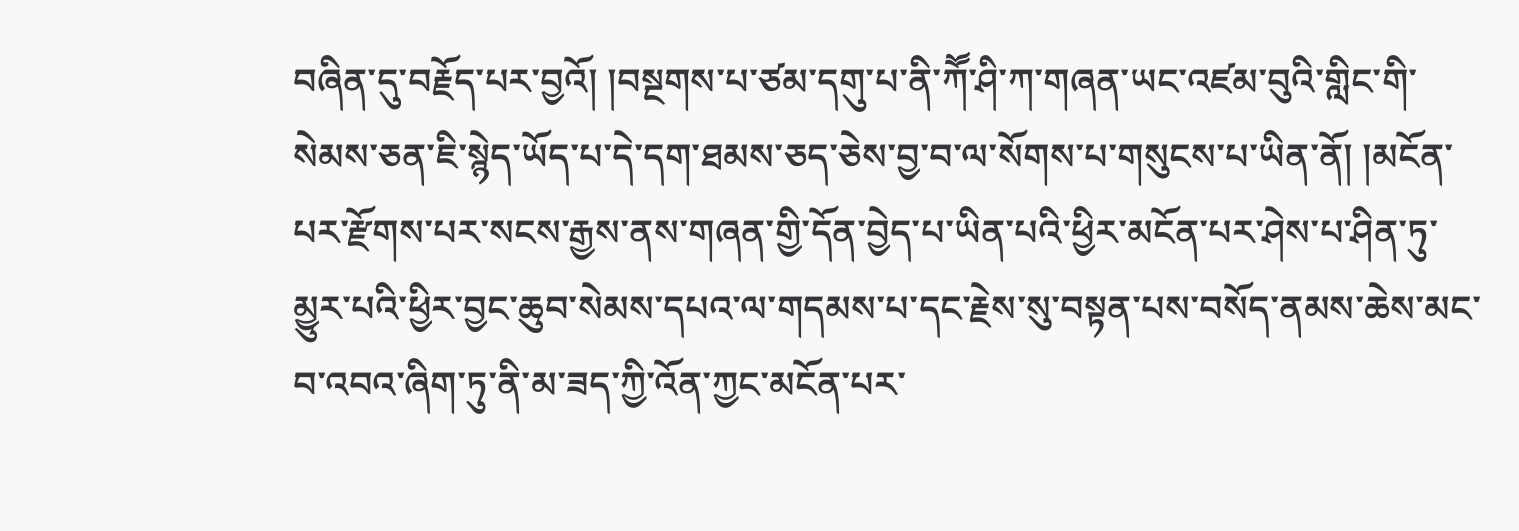བཞིན་དུ་བརྗོད་པར་བྱའོ། །བསྔགས་པ་ཙམ་དགུ་པ་ནི་ཀཽ་ཤི་ཀ་གཞན་ཡང་འཛམ་བུའི་གླིང་གི་སེམས་ཅན་ཇི་སྙེད་ཡོད་པ་དེ་དག་ཐམས་ཅད་ཅེས་བྱ་བ་ལ་སོགས་པ་གསུངས་པ་ཡིན་ནོ། །མངོན་པར་རྫོགས་པར་སངས་རྒྱས་ནས་གཞན་གྱི་དོན་བྱེད་པ་ཡིན་པའི་ཕྱིར་མངོན་པར་ཤེས་པ་ཤིན་ཏུ་མྱུར་པའི་ཕྱིར་བྱང་ཆུབ་སེམས་དཔའ་ལ་གདམས་པ་དང་རྗེས་སུ་བསྟན་པས་བསོད་ནམས་ཆེས་མང་བ་འབའ་ཞིག་ཏུ་ནི་མ་ཟད་ཀྱི་འོན་ཀྱང་མངོན་པར་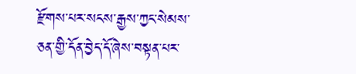རྫོགས་པར་སངས་རྒྱས་ཀྱང་སེམས་ཅན་གྱི་དོན་བྱེད་དོ་ཞེས་བསྟན་པར་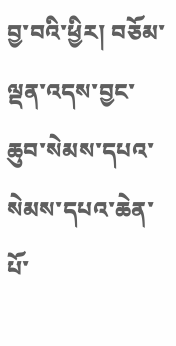བྱ་བའི་ཕྱིར། བཅོམ་ལྡན་འདས་བྱང་ཆུབ་སེམས་དཔའ་སེམས་དཔའ་ཆེན་པོ་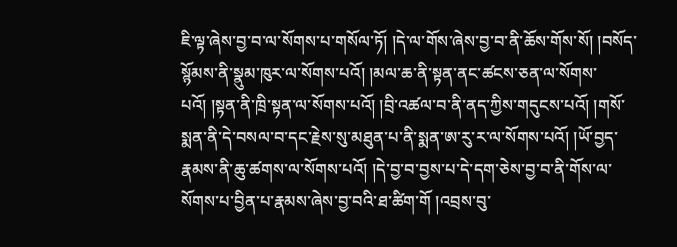ཇི་ལྟ་ཞེས་བྱ་བ་ལ་སོགས་པ་གསོལ་ཏོ། །དེ་ལ་གོས་ཞེས་བྱ་བ་ནི་ཆོས་གོས་སོ། །བསོད་སྙོམས་ནི་སྣུམ་ཁུར་ལ་སོགས་པའོ། །མལ་ཆ་ནི་སྟན་ནང་ཚངས་ཅན་ལ་སོགས་པའོ། །སྟན་ནི་ཁྲི་སྟན་ལ་སོགས་པའོ། །བྲི་འཚལ་བ་ནི་ནད་ཀྱིས་གདུངས་པའོ། །གསོ་སྨན་ནི་དེ་བསལ་བ་དང་རྗེས་སུ་མཐུན་པ་ནི་སྨན་ཨ་རུ་ར་ལ་སོགས་པའོ། །ཡོ་བྱད་རྣམས་ནི་ཆུ་ཚགས་ལ་སོགས་པའོ། །དེ་བྱ་བ་བྱས་པ་དེ་དག་ཅེས་བྱ་བ་ནི་གོས་ལ་སོགས་པ་བྱིན་པ་རྣམས་ཞེས་བྱ་བའི་ཐ་ཚིག་གོ །འབྲས་བུ་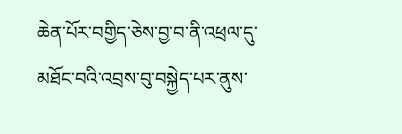ཆེན་པོར་བགྱིད་ཅེས་བྱ་བ་ནི་འཕྲལ་དུ་མཐོང་བའི་འབྲས་བུ་བསྐྱེད་པར་ནུས་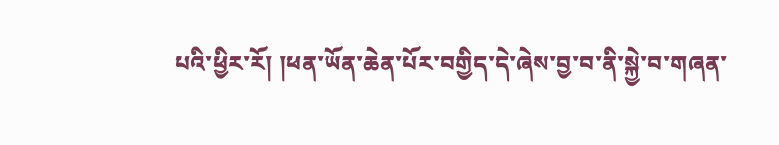པའི་ཕྱིར་རོ། །ཕན་ཡོན་ཆེན་པོར་བགྱིད་དེ་ཞེས་བྱ་བ་ནི་སྐྱེ་བ་གཞན་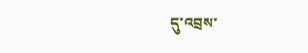དུ་འབྲས་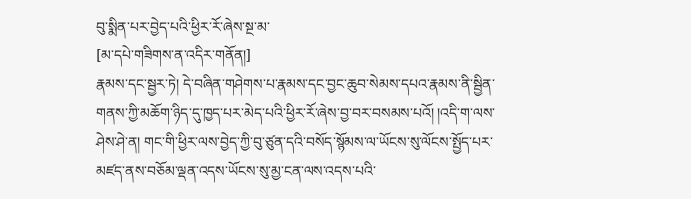བུ་སྨིན་པར་བྱེད་པའི་ཕྱིར་རོ་ཞེས་སྔ་མ་
[མ་དཔེ་གཟིགས་ན་འདིར་གནོན།]
རྣམས་དང་སྦྱར་ཏེ། དེ་བཞིན་གཤེགས་པ་རྣམས་དང་བྱང་ཆུབ་སེམས་དཔའ་རྣམས་ནི་སྦྱིན་གནས་ཀྱི་མཆོག་ཉིད་དུ་ཁྱད་པར་མེད་པའི་ཕྱིར་རོ་ཞེས་བྱ་བར་བསམས་པའོ། །འདི་ག་ལས་ཤེས་ཤེ་ན། གང་གི་ཕྱིར་ལས་བྱེད་ཀྱི་བུ་ཙུན་དའི་བསོད་སྙོམས་ལ་ཡོངས་སུ་ལོངས་སྤྱོད་པར་མཛད་ནས་བཅོམ་ལྡན་འདས་ཡོངས་སུ་མྱ་ངན་ལས་འདས་པའི་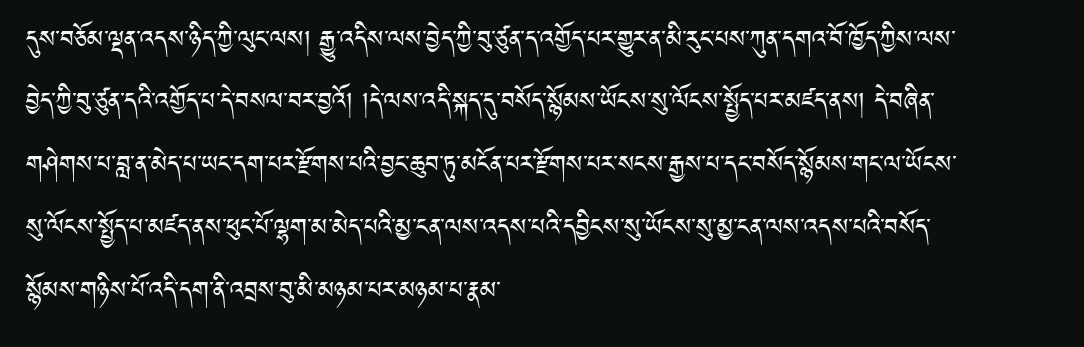དུས་བཅོམ་ལྡན་འདས་ཉིད་ཀྱི་ལུང་ལས། རྒྱུ་འདིས་ལས་བྱེད་ཀྱི་བུ་ཙུན་ད་འགྱོད་པར་གྱུར་ན་མི་རུང་པས་ཀུན་དགའ་བོ་ཁྱོད་ཀྱིས་ལས་བྱེད་ཀྱི་བུ་ཙུན་དའི་འགྱོད་པ་དེ་བསལ་བར་བྱའོ། །དེ་ལས་འདི་སྐད་དུ་བསོད་སྙོམས་ཡོངས་སུ་ལོངས་སྤྱོད་པར་མཛད་ནས། དེ་བཞིན་གཤེགས་པ་བླ་ན་མེད་པ་ཡང་དག་པར་རྫོགས་པའི་བྱང་ཆུབ་ཏུ་མངོན་པར་རྫོགས་པར་སངས་རྒྱས་པ་དང་བསོད་སྙོམས་གང་ལ་ཡོངས་སུ་ལོངས་སྤྱོད་པ་མཛད་ནས་ཕུང་པོ་ལྷག་མ་མེད་པའི་མྱ་ངན་ལས་འདས་པའི་དབྱིངས་སུ་ཡོངས་སུ་མྱ་ངན་ལས་འདས་པའི་བསོད་སྙོམས་གཉིས་པོ་འདི་དག་ནི་འབྲས་བུ་མི་མཉམ་པར་མཉམ་པ་རྣམ་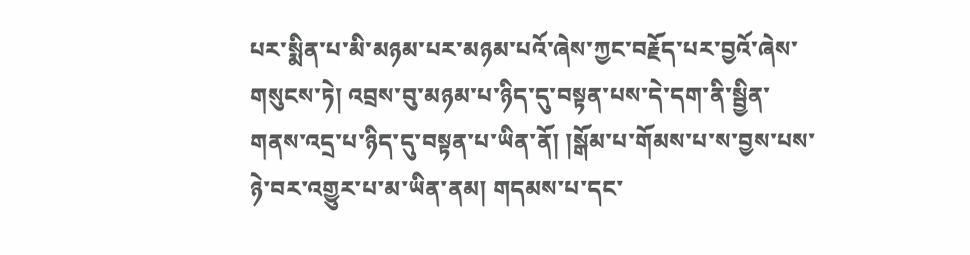པར་སྨིན་པ་མི་མཉམ་པར་མཉམ་པའོ་ཞེས་ཀྱང་བརྗོད་པར་བྱའོ་ཞེས་གསུངས་ཏེ། འབྲས་བུ་མཉམ་པ་ཉིད་དུ་བསྟན་པས་དེ་དག་ནི་སྦྱིན་གནས་འདྲ་པ་ཉིད་དུ་བསྟན་པ་ཡིན་ནོ། །སྒོམ་པ་གོམས་པ་ས་བྱས་པས་ཉེ་བར་འགྱུར་པ་མ་ཡིན་ནམ། གདམས་པ་དང་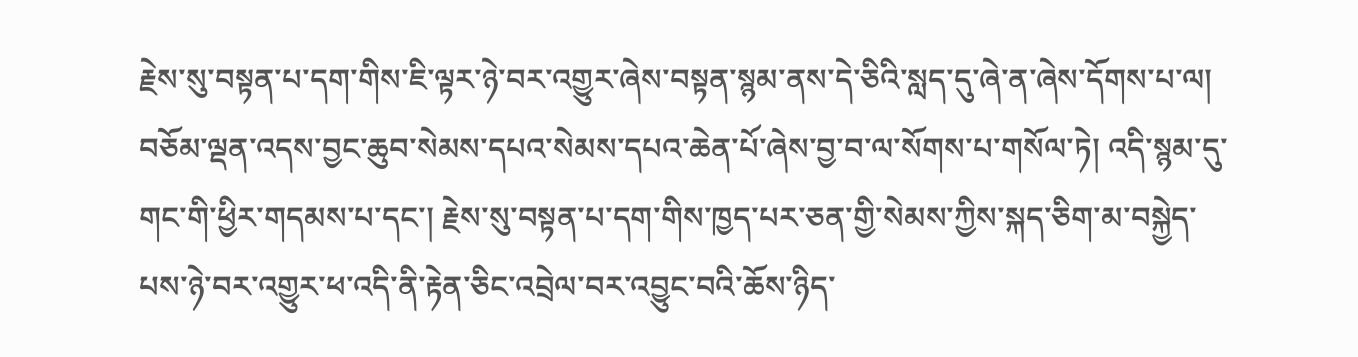རྗེས་སུ་བསྟན་པ་དག་གིས་ཇི་ལྟར་ཉེ་བར་འགྱུར་ཞེས་བསྟན་སྙམ་ནས་དེ་ཅིའི་སླད་དུ་ཞེ་ན་ཞེས་དོགས་པ་ལ། བཅོམ་ལྡན་འདས་བྱང་ཆུབ་སེམས་དཔའ་སེམས་དཔའ་ཆེན་པོ་ཞེས་བྱ་བ་ལ་སོགས་པ་གསོལ་ཏེ། འདི་སྙམ་དུ་གང་གི་ཕྱིར་གདམས་པ་དང་། རྗེས་སུ་བསྟན་པ་དག་གིས་ཁྱད་པར་ཅན་གྱི་སེམས་ཀྱིས་སྐད་ཅིག་མ་བསྐྱེད་པས་ཉེ་བར་འགྱུར་ཕ་འདི་ནི་རྟེན་ཅིང་འབྲེལ་བར་འབྱུང་བའི་ཆོས་ཉིད་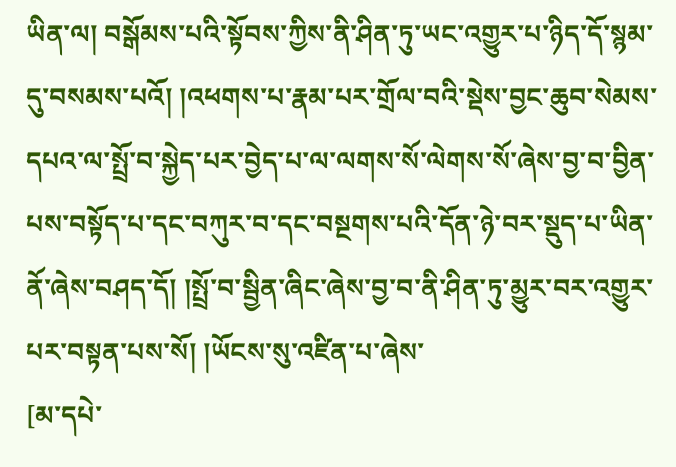ཡིན་ལ། བསྒོམས་པའི་སྟོབས་ཀྱིས་ནི་ཤིན་ཏུ་ཡང་འགྱུར་པ་ཉིད་དོ་སྙམ་དུ་བསམས་པའོ། །འཕགས་པ་རྣམ་པར་གྲོལ་བའི་སྡེས་བྱང་ཆུབ་སེམས་དཔའ་ལ་སྤྲོ་བ་སྐྱེད་པར་བྱེད་པ་ལ་ལགས་སོ་ལེགས་སོ་ཞེས་བྱ་བ་བྱིན་པས་བསྟོད་པ་དང་བཀུར་བ་དང་བསྔགས་པའི་དོན་ཉེ་བར་སྡུད་པ་ཡིན་ནོ་ཞེས་བཤད་དོ། །སྤྲོ་བ་སྦྱིན་ཞིང་ཞེས་བྱ་བ་ནི་ཤིན་ཏུ་མྱུར་བར་འགྱུར་པར་བསྟན་པས་སོ། །ཡོངས་སུ་འཛིན་པ་ཞེས་
[མ་དཔེ་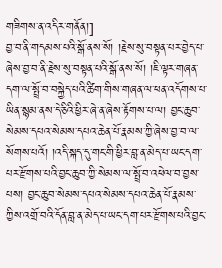གཟིགས་ན་འདིར་གནོན།]
བྱ་བ་ནི་གདམས་པའི་སྒོ་ནས་སོ། །རྗེས་སུ་བསྟན་པར་བྱེད་པ་ཞེས་བྱ་བ་ནི་རྗེས་སུ་བསྟན་པའི་སྒོ་ནས་སོ། །ཇི་ལྟར་གཞན་དག་ལ་སྤྲོ་བ་བསྐྱེད་པའི་ཚིག་གིས་གཞན་ལ་ཕན་འདོགས་པ་ཡིན་སྙམ་ནས་དེ་ཅིའི་ཕྱིར་ཞེ་ན་ཞེས་རྟོགས་པ་ལ། བྱང་ཆུབ་སེམས་དཔའ་སེམས་དཔའ་ཆེན་པོ་རྣམས་ཀྱི་ཞེས་བྱ་བ་ལ་སོགས་པའོ། །འདི་སྐད་དུ་གང་གི་ཕྱིར་བླ་ན་མེད་པ་ཡང་དག་པར་རྫོགས་པའི་བྱང་ཆུབ་ཀྱི་སེམས་ལ་སྤྲོ་བ་འཕེལ་བ་བྱས་པས། བྱང་ཆུབ་སེམས་དཔའ་སེམས་དཔའ་ཆེན་པོ་རྣམས་ཀྱིས་འགྲོ་བའི་དོན་བླ་ན་མེད་པ་ཡང་དག་པར་རྫོགས་པའི་བྱང་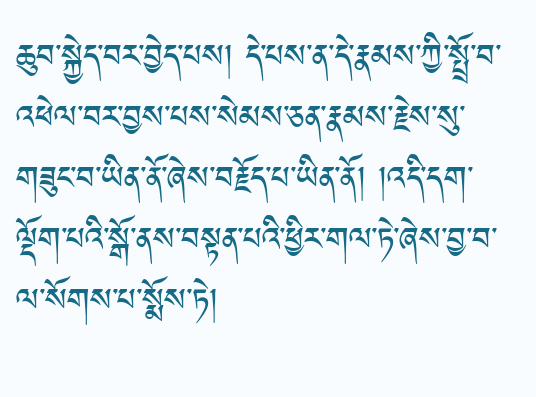ཆུབ་སྐྱེད་བར་བྱེད་པས། དེ་པས་ན་དེ་རྣམས་ཀྱི་སྤྲོ་བ་འཕེལ་བར་བྱས་པས་སེམས་ཅན་རྣམས་རྗེས་སུ་གཟུང་བ་ཡིན་ནོ་ཞེས་བརྗོད་པ་ཡིན་ནོ། །འདི་དག་ལྡོག་པའི་སྒོ་ནས་བསྟན་པའི་ཕྱིར་གལ་ཏེ་ཞེས་བྱ་བ་ལ་སོགས་པ་སྨོས་ཏེ།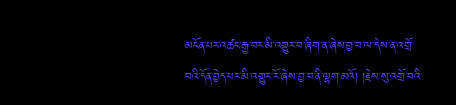མངོན་པར་འཚང་རྒྱ་བར་མི་འགྱུར་བ་ཞིག་ན་ཞེས་བྱ་བ་ལ་དེས་ན་འགྲོ་བའི་དོན་བྱེད་པར་མི་འགྱུར་རོ་ཞེས་བྱ་བ་ནི་ལྷག་མའོ། །རྗེས་སུ་འགྲོ་བའི་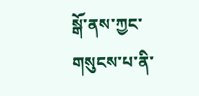སྒོ་ནས་ཀྱང་གསུངས་པ་ནི་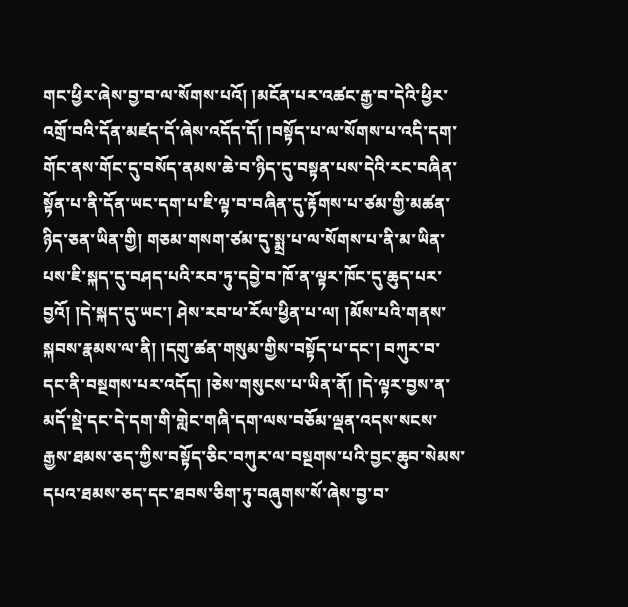གང་ཕྱིར་ཞེས་བྱ་བ་ལ་སོགས་པའོ། །མངོན་པར་འཚང་རྒྱ་བ་དེའི་ཕྱིར་འགྲོ་བའི་དོན་མཛད་དོ་ཞེས་འདོད་དོ། །བསྟོད་པ་ལ་སོགས་པ་འདི་དག་གོང་ནས་གོང་དུ་བསོད་ནམས་ཆེ་བ་ཉིད་དུ་བསྟན་པས་དེའི་རང་བཞིན་སྟོན་པ་ནི་དོན་ཡང་དག་པ་ཇི་ལྟ་བ་བཞིན་དུ་རྟོགས་པ་ཙམ་གྱི་མཚན་ཉིད་ཅན་ཡིན་གྱི། གཅམ་གསག་ཙམ་དུ་སྨྲ་པ་ལ་སོགས་པ་ནི་མ་ཡིན་པས་ཇི་སྐད་དུ་བཤད་པའི་རབ་ཏུ་དབྱེ་བ་ཁོ་ན་ལྟར་ཁོང་དུ་ཆུད་པར་བྱའོ། །དེ་སྐད་དུ་ཡང་། ཤེས་རབ་ཕ་རོལ་ཕྱིན་པ་ལ། །མོས་པའི་གནས་སྐབས་རྣམས་ལ་ནི། །དགུ་ཚན་གསུམ་གྱིས་བསྟོད་པ་དང་། བཀུར་བ་དང་ནི་བསྔགས་པར་འདོད། །ཅེས་གསུངས་པ་ཡིན་ནོ། །དེ་ལྟར་བྱས་ན་མདོ་སྡེ་དང་དེ་དག་གི་གླེང་གཞི་དག་ལས་བཅོམ་ལྡན་འདས་སངས་རྒྱས་ཐམས་ཅད་ཀྱིས་བསྟོད་ཅིང་བཀུར་ལ་བསྔགས་པའི་བྱང་ཆུབ་སེམས་དཔའ་ཐམས་ཅད་དང་ཐབས་ཅིག་ཏུ་བཞུགས་སོ་ཞེས་བྱ་བ་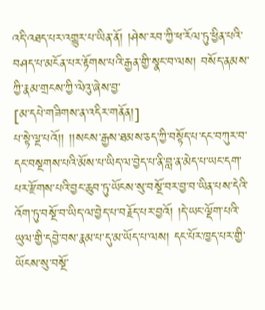འདི་འཐད་པར་འགྱུར་པ་ཡིན་ནོ། །ཤེས་རབ་ཀྱི་ཕ་རོལ་ཏུ་ཕྱིན་པའི་བཤད་པ་མངོན་པར་རྟོགས་པའི་རྒྱན་གྱི་སྣང་བ་ལས། བསོད་ནམས་ཀྱི་རྣམ་གྲངས་ཀྱི་ལེའུ་ཞེས་བྱ་
[མ་དཔེ་གཟིགས་ན་འདིར་གནོན།]
པ་སྟེ་ལྔ་པའོ།། །།སངས་རྒྱས་ཐམས་ཅད་ཀྱི་བསྟོད་པ་དང་བཀུར་བ་དང་བསྔགས་པའི་མོས་པ་ཡིད་ལ་བྱེད་པ་ནི་བླ་ན་མེད་པ་ཡང་དག་པར་རྫོགས་པའི་བྱང་ཆུབ་ཏུ་ཡོངས་སུ་བསྔོ་བར་བྱ་བ་ཡིན་པས་དེའི་འོག་ཏུ་བསྔོ་བ་ཡིད་ལ་བྱེད་པ་བརྗོད་པར་བྱའོ། །དེ་ཡང་ལྡོག་པའི་ཡུལ་གྱི་དབྱེ་བས་རྣམ་པ་དུ་མ་ཡོད་པ་ལས། དང་པོར་ཁྱད་པར་གྱི་ཡོངས་སུ་བསྔོ་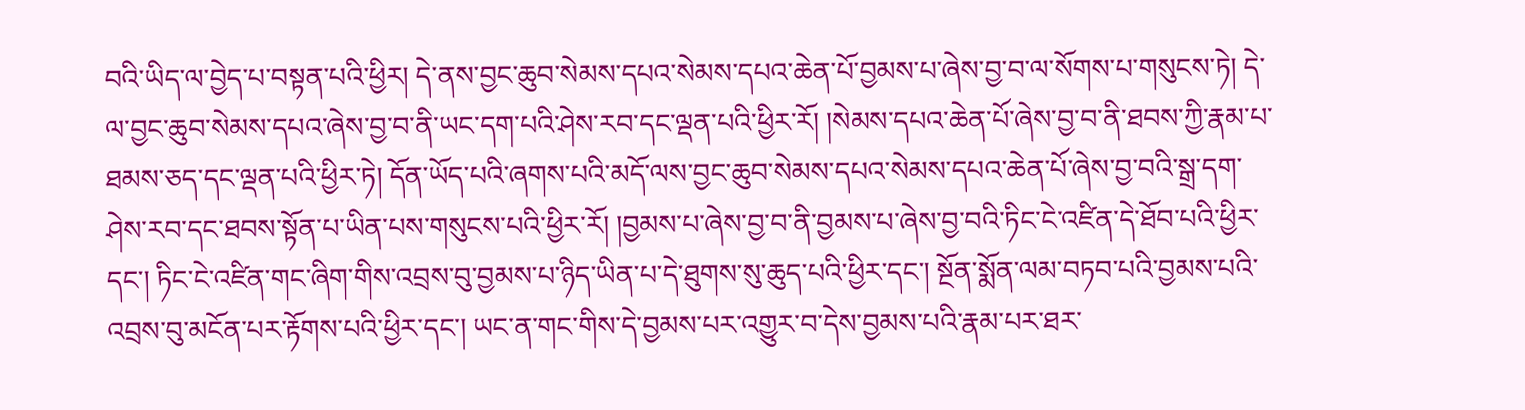བའི་ཡིད་ལ་བྱེད་པ་བསྟན་པའི་ཕྱིར། དེ་ནས་བྱང་ཆུབ་སེམས་དཔའ་སེམས་དཔའ་ཆེན་པོ་བྱམས་པ་ཞེས་བྱ་བ་ལ་སོགས་པ་གསུངས་ཏེ། དེ་ལ་བྱང་ཆུབ་སེམས་དཔའ་ཞེས་བྱ་བ་ནི་ཡང་དག་པའི་ཤེས་རབ་དང་ལྡན་པའི་ཕྱིར་རོ། །སེམས་དཔའ་ཆེན་པོ་ཞེས་བྱ་བ་ནི་ཐབས་ཀྱི་རྣམ་པ་ཐམས་ཅད་དང་ལྡན་པའི་ཕྱིར་ཏེ། དོན་ཡོད་པའི་ཞགས་པའི་མདོ་ལས་བྱང་ཆུབ་སེམས་དཔའ་སེམས་དཔའ་ཆེན་པོ་ཞེས་བྱ་བའི་སྒྲ་དག་ཤེས་རབ་དང་ཐབས་སྟོན་པ་ཡིན་པས་གསུངས་པའི་ཕྱིར་རོ། །བྱམས་པ་ཞེས་བྱ་བ་ནི་བྱམས་པ་ཞེས་བྱ་བའི་ཏིང་ངེ་འཛིན་དེ་ཐོབ་པའི་ཕྱིར་དང་། ཏིང་ངེ་འཛིན་གང་ཞིག་གིས་འབྲས་བུ་བྱམས་པ་ཉིད་ཡིན་པ་དེ་ཐུགས་སུ་ཆུད་པའི་ཕྱིར་དང་། སྔོན་སྨོན་ལམ་བཏབ་པའི་བྱམས་པའི་འབྲས་བུ་མངོན་པར་རྟོགས་པའི་ཕྱིར་དང་། ཡང་ན་གང་གིས་དེ་བྱམས་པར་འགྱུར་བ་དེས་བྱམས་པའི་རྣམ་པར་ཐར་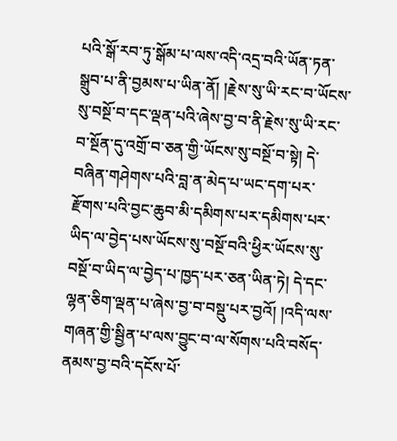པའི་སྒོ་རབ་ཏུ་སྒོམ་པ་ལས་འདི་འདྲ་བའི་ཡོན་ཏན་སྒྲུབ་པ་ནི་བྱམས་པ་ཡིན་ནོ། །རྗེས་སུ་ཡི་རང་བ་ཡོངས་སུ་བསྔོ་བ་དང་ལྡན་པའི་ཞེས་བྱ་བ་ནི་རྗེས་སུ་ཡི་རང་བ་སྔོན་དུ་འགྲོ་བ་ཅན་གྱི་ཡོངས་སུ་བསྔོ་བ་སྟེ། དེ་བཞིན་གཤེགས་པའི་བླ་ན་མེད་པ་ཡང་དག་པར་རྫོགས་པའི་བྱང་ཆུབ་མི་དམིགས་པར་དམིགས་པར་ཡིད་ལ་བྱེད་པས་ཡོངས་སུ་བསྔོ་བའི་ཕྱིར་ཡོངས་སུ་བསྔོ་བ་ཡིད་ལ་བྱེད་པ་ཁྱད་པར་ཅན་ཡིན་ཏེ། དེ་དང་ལྷན་ཅིག་ལྡན་པ་ཞེས་བྱ་བ་བསྡུ་པར་བྱའོ། །འདི་ལས་གཞན་གྱི་སྦྱིན་པ་ལས་བྱུང་བ་ལ་སོགས་པའི་བསོད་ནམས་བྱ་བའི་དངོས་པོ་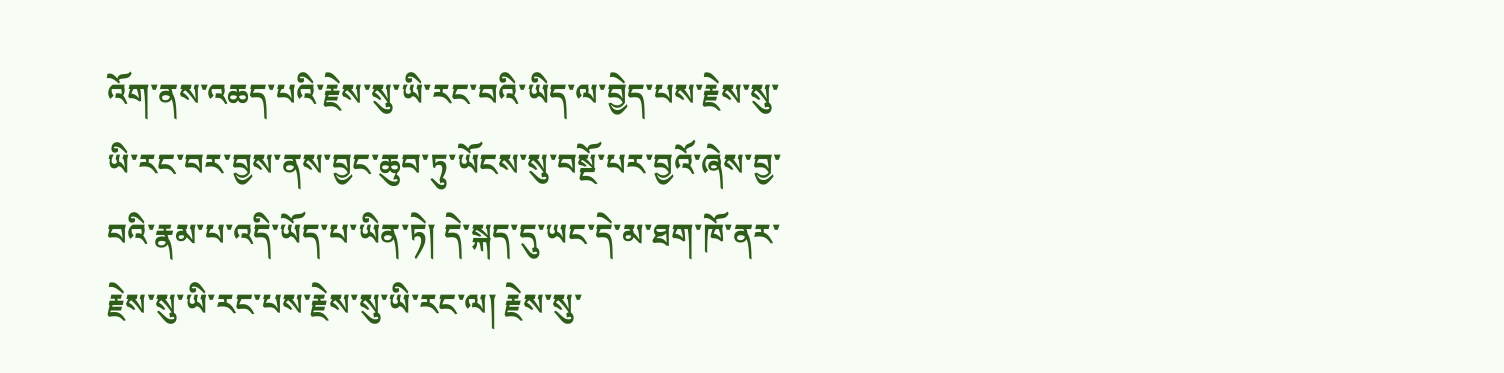འོག་ནས་འཆད་པའི་རྗེས་སུ་ཡི་རང་བའི་ཡིད་ལ་བྱེད་པས་རྗེས་སུ་ཡི་རང་བར་བྱས་ནས་བྱང་ཆུབ་ཏུ་ཡོངས་སུ་བསྔོ་པར་བྱའོ་ཞེས་བྱ་བའི་རྣམ་པ་འདི་ཡོད་པ་ཡིན་ཏེ། དེ་སྐད་དུ་ཡང་དེ་མ་ཐག་ཁོ་ནར་རྗེས་སུ་ཡི་རང་པས་རྗེས་སུ་ཡི་རང་ལ། རྗེས་སུ་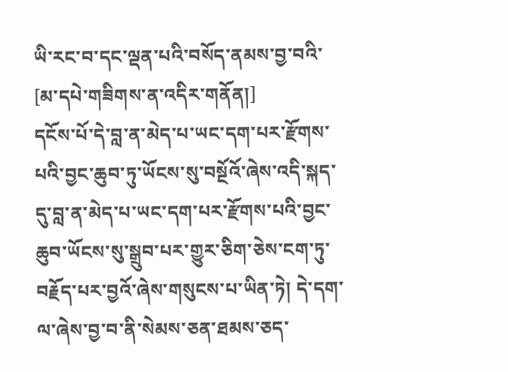ཡི་རང་བ་དང་ལྡན་པའི་བསོད་ནམས་བྱ་བའི་
[མ་དཔེ་གཟིགས་ན་འདིར་གནོན།]
དངོས་པོ་དེ་བླ་ན་མེད་པ་ཡང་དག་པར་རྫོགས་པའི་བྱང་ཆུབ་ཏུ་ཡོངས་སུ་བསྔོའོ་ཞེས་འདི་སྐད་དུ་བླ་ན་མེད་པ་ཡང་དག་པར་རྫོགས་པའི་བྱང་ཆུབ་ཡོངས་སུ་སྒྲུབ་པར་གྱུར་ཅིག་ཅེས་ངག་ཏུ་བརྗོད་པར་བྱའོ་ཞེས་གསུངས་པ་ཡིན་ཏེ། དེ་དག་ལ་ཞེས་བྱ་བ་ནི་སེམས་ཅན་ཐམས་ཅད་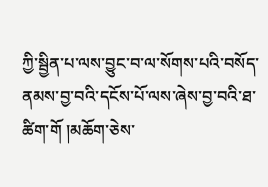ཀྱི་སྦྱིན་པ་ལས་བྱུང་བ་ལ་སོགས་པའི་བསོད་ནམས་བྱ་བའི་དངོས་པོ་ལས་ཞེས་བྱ་བའི་ཐ་ཚིག་གོ །མཆོག་ཅེས་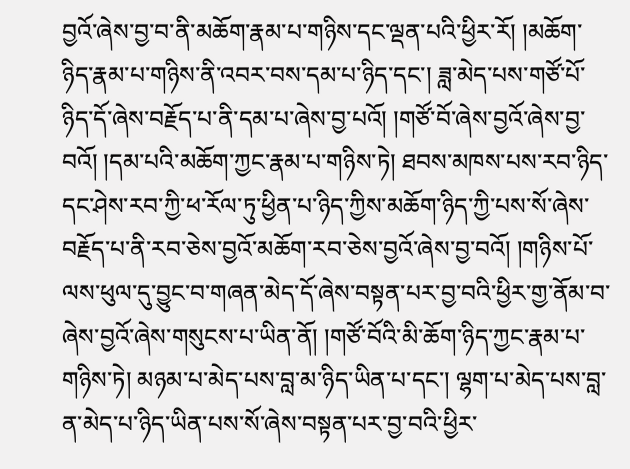བྱའོ་ཞེས་བྱ་བ་ནི་མཆོག་རྣམ་པ་གཉིས་དང་ལྡན་པའི་ཕྱིར་རོ། །མཆོག་ཉིད་རྣམ་པ་གཉིས་ནི་འབར་བས་དམ་པ་ཉིད་དང་། ཟླ་མེད་པས་གཙོ་པོ་ཉིད་དོ་ཞེས་བརྗོད་པ་ནི་དམ་པ་ཞེས་བྱ་པའོ། །གཙོ་བོ་ཞེས་བྱའོ་ཞེས་བྱ་བའོ། །དམ་པའི་མཆོག་ཀྱང་རྣམ་པ་གཉིས་ཏེ། ཐབས་མཁས་པས་རབ་ཉིད་དང་ཤེས་རབ་ཀྱི་ཕ་རོལ་ཏུ་ཕྱིན་པ་ཉིད་ཀྱིས་མཆོག་ཉིད་ཀྱི་པས་སོ་ཞེས་བརྗོད་པ་ནི་རབ་ཅེས་བྱའོ་མཆོག་རབ་ཅེས་བྱའོ་ཞེས་བྱ་བའོ། །གཉིས་པོ་ལས་ཕུལ་དུ་བྱུང་བ་གཞན་མེད་དོ་ཞེས་བསྟན་པར་བྱ་བའི་ཕྱིར་གྱ་ནོམ་བ་ཞེས་བྱའོ་ཞེས་གསུངས་པ་ཡིན་ནོ། །གཙོ་བོའི་མི་ཆོག་ཉིད་ཀྱང་རྣམ་པ་གཉིས་ཏེ། མཉམ་པ་མེད་པས་བླ་མ་ཉིད་ཡིན་པ་དང་། ལྷག་པ་མེད་པས་བླ་ན་མེད་པ་ཉིད་ཡིན་པས་སོ་ཞེས་བསྟན་པར་བྱ་བའི་ཕྱིར་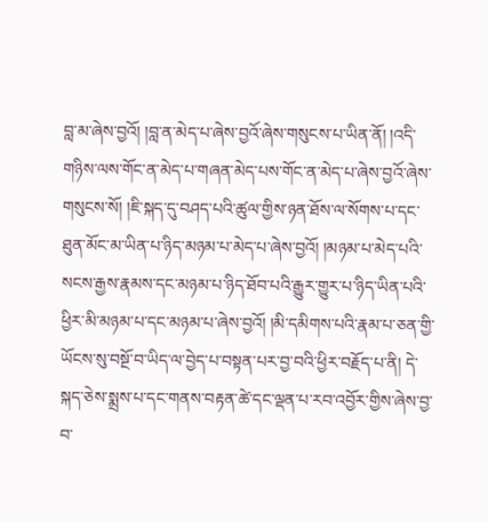བླ་མ་ཞེས་བྱའོ། །བླ་ན་མེད་པ་ཞེས་བྱའོ་ཞེས་གསུངས་པ་ཡིན་ནོ། །འདི་གཉིས་ལས་གོང་ན་མེད་པ་གཞན་མེད་པས་གོང་ན་མེད་པ་ཞེས་བྱའོ་ཞེས་གསུངས་སོ། །ཇི་སྐད་དུ་བཤད་པའི་ཚུལ་གྱིས་ཉན་ཐོས་ལ་སོགས་པ་དང་ཐུན་མོང་མ་ཡིན་པ་ཉིད་མཉམ་པ་མེད་པ་ཞེས་བྱའོ། །མཉམ་པ་མེད་པའི་སངས་རྒྱས་རྣམས་དང་མཉམ་པ་ཉིད་ཐོབ་པའི་རྒྱུར་གྱུར་པ་ཉིད་ཡིན་པའི་ཕྱིར་མི་མཉམ་པ་དང་མཉམ་པ་ཞེས་བྱའོ། །མི་དམིགས་པའི་རྣམ་པ་ཅན་གྱི་ཡོངས་སུ་བསྔོ་བ་ཡིད་ལ་བྱེད་པ་བསྟན་པར་བྱ་བའི་ཕྱིར་བརྗོད་པ་ནི། དེ་སྐད་ཅེས་སྨྲས་པ་དང་གནས་བརྟན་ཚེ་དང་ལྡན་པ་རབ་འབྱོར་གྱིས་ཞེས་བྱ་བ་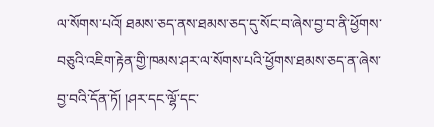ལ་སོགས་པའོ། ཐམས་ཅད་ནས་ཐམས་ཅད་དུ་སོང་བ་ཞེས་བྱ་བ་ནི་ཕྱོགས་བཅུའི་འཇིག་རྟེན་གྱི་ཁམས་ཤར་ལ་སོགས་པའི་ཕྱོགས་ཐམས་ཅད་ན་ཞེས་བྱ་བའི་དོན་ཏོ། །ཤར་དང་ལྷོ་དང་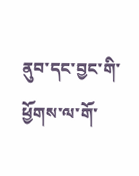ནུབ་དང་བྱང་གི་ཕྱོགས་ལ་གོ་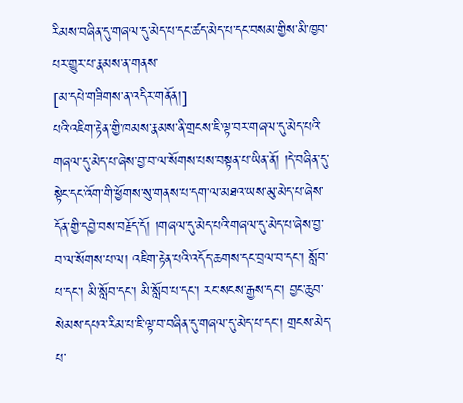རིམས་བཞིན་དུ་གཞལ་དུ་མེད་པ་དང་ཚད་མེད་པ་དང་བསམ་གྱིས་མི་ཁྱབ་པར་གྱུར་པ་རྣམས་ན་གནས་
[མ་དཔེ་གཟིགས་ན་འདིར་གནོན།]
པའི་འཇིག་རྟེན་གྱི་ཁམས་རྣམས་ནི་གྲངས་ཇི་ལྟ་བར་གཞལ་དུ་མེད་པའི་གཞལ་དུ་མེད་པ་ཞེས་བྱ་བ་ལ་སོགས་པས་བསྟན་པ་ཡིན་ནོ། །དེ་བཞིན་དུ་སྟེང་དང་འོག་གི་ཕྱོགས་སུ་གནས་པ་དག་ལ་མཐའ་ཡས་མུ་མེད་པ་ཞེས་དོན་གྱི་དབྱེ་བས་བརྗོད་དོ། །གཞལ་དུ་མེད་པའི་གཞལ་དུ་མེད་པ་ཞེས་བྱ་བ་ལ་སོགས་པ་ལ། འཇིག་རྟེན་པའི་འདོད་ཆགས་དང་བྲལ་བ་དང་། སློབ་པ་དང་། མི་སློབ་དང་། མི་སློབ་པ་དང་། རང་སངས་རྒྱས་དང་། བྱང་ཆུབ་སེམས་དཔའ་རིམ་པ་ཇི་ལྟ་བ་བཞིན་དུ་གཞལ་དུ་མེད་པ་དང་། གྲངས་མེད་པ་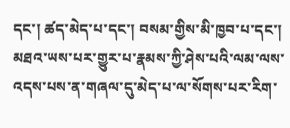དང་། ཚད་མེད་པ་དང་། བསམ་གྱིས་མི་ཁྱབ་པ་དང་། མཐའ་ཡས་པར་གྱུར་པ་རྣམས་ཀྱི་ཤེས་པའི་ལམ་ལས་འདས་པས་ན་གཞལ་དུ་མེད་པ་ལ་སོགས་པར་རིག་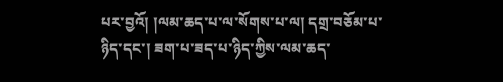པར་བྱའོ། །ལམ་ཆད་པ་ལ་སོགས་པ་ལ། དགྲ་བཅོམ་པ་ཉིད་དང་། ཟག་པ་ཟད་པ་ཉིད་ཀྱིས་ལམ་ཆད་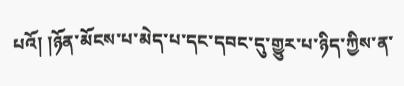པའོ། །ཉོན་མོངས་པ་མེད་པ་དང་དབང་དུ་གྱུར་པ་ཉིད་ཀྱིས་ན་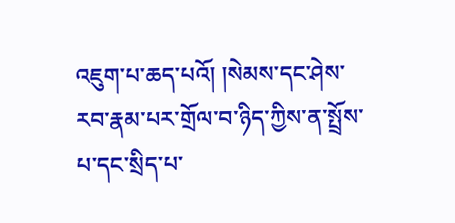འཇུག་པ་ཆད་པའོ། །སེམས་དང་ཤེས་རབ་རྣམ་པར་གྲོལ་བ་ཉིད་ཀྱིས་ན་སྤྲོས་པ་དང་སྲིད་པ་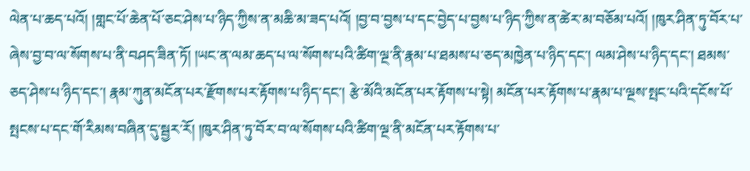ལེན་པ་ཆད་པའོ། །གླང་པོ་ཆེན་པོ་ཅང་ཤེས་པ་ཉིད་ཀྱིས་ན་མཆི་མ་ཟད་པའོ། །བྱ་བ་བྱས་པ་དང་བྱེད་པ་བྱས་པ་ཉིད་ཀྱིས་ན་ཚེར་མ་བཅོམ་པའོ། །ཁུར་ཤིན་ཏུ་བོར་པ་ཞེས་བྱ་བ་ལ་སོགས་པ་ནི་བཤད་ཟིན་ཏོ། །ཡང་ན་ལམ་ཆད་པ་ལ་སོགས་པའི་ཚིག་ལྔ་ནི་རྣམ་པ་ཐམས་པ་ཅད་མཁྱེན་པ་ཉིད་དང་། ལམ་ཤེས་པ་ཉིད་དང་། ཐམས་ཅད་ཤེས་པ་ཉིད་དང་། རྣམ་ཀུན་མངོན་པར་རྫོགས་པར་རྟོགས་པ་ཉིད་དང་། རྩེ་མོའི་མངོན་པར་རྟོགས་པ་སྟེ། མངོན་པར་རྟོགས་པ་རྣམ་པ་ལྔས་སྤང་པའི་དངོས་པོ་སྤངས་པ་དང་གོ་རིམས་བཞིན་དུ་སྦྱར་རོ། །ཁུར་ཤིན་ཏུ་བོར་བ་ལ་སོགས་པའི་ཚིག་ལྔ་ནི་མངོན་པར་རྟོགས་པ་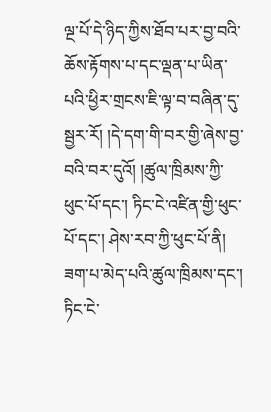ལྔ་པོ་དེ་ཉིད་ཀྱིས་ཐོབ་པར་བྱ་བའི་ཆོས་རྟོགས་པ་དང་ལྡན་པ་ཡིན་པའི་ཕྱིར་གྲངས་ཇི་ལྟ་བ་བཞིན་དུ་སྦྱར་རོ། །དེ་དག་གི་བར་གྱི་ཞེས་བྱ་བའི་བར་དུའོ། །ཚུལ་ཁྲིམས་ཀྱི་ཕུང་པོ་དང་། ཏིང་ངེ་འཛིན་གྱི་ཕུང་པོ་དང་། ཤེས་རབ་ཀྱི་ཕུང་པོ་ནི། ཟག་པ་མེད་པའི་ཚུལ་ཁྲིམས་དང་། ཏིང་ངེ་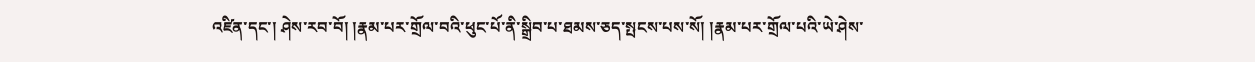འཛིན་དང་། ཤེས་རབ་བོ། །རྣམ་པར་གྲོལ་བའི་ཕུང་པོ་ནི་སྒྲིབ་པ་ཐམས་ཅད་སྤངས་པས་སོ། །རྣམ་པར་གྲོལ་པའི་ཡེ་ཤེས་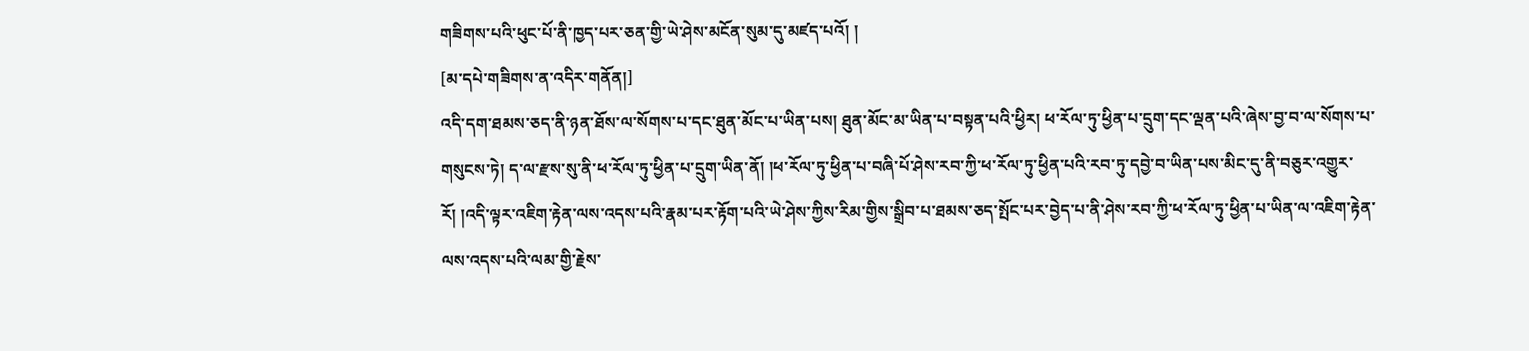གཟིགས་པའི་ཕུང་པོ་ནི་ཁྱད་པར་ཅན་གྱི་ཡེ་ཤེས་མངོན་སུམ་དུ་མཛད་པའོ། །
[མ་དཔེ་གཟིགས་ན་འདིར་གནོན།]
འདི་དག་ཐམས་ཅད་ནི་ཉན་ཐོས་ལ་སོགས་པ་དང་ཐུན་མོང་པ་ཡིན་པས། ཐུན་མོང་མ་ཡིན་པ་བསྟན་པའི་ཕྱིར། ཕ་རོལ་ཏུ་ཕྱིན་པ་དྲུག་དང་ལྡན་པའི་ཞེས་བྱ་བ་ལ་སོགས་པ་གསུངས་ཏེ། ད་ལ་རྫས་སུ་ནི་ཕ་རོལ་ཏུ་ཕྱིན་པ་དྲུག་ཡིན་ནོ། །ཕ་རོལ་ཏུ་ཕྱིན་པ་བཞི་པོ་ཤེས་རབ་ཀྱི་ཕ་རོལ་ཏུ་ཕྱིན་པའི་རབ་ཏུ་དབྱེ་བ་ཡིན་པས་མིང་དུ་ནི་བཅུར་འགྱུར་རོ། །འདི་ལྟར་འཇིག་རྟེན་ལས་འདས་པའི་རྣམ་པར་རྟོག་པའི་ཡེ་ཤེས་ཀྱིས་རིམ་གྱིས་སྒྲིབ་པ་ཐམས་ཅད་སྤོང་པར་བྱེད་པ་ནི་ཤེས་རབ་ཀྱི་ཕ་རོལ་ཏུ་ཕྱིན་པ་ཡིན་ལ་འཇིག་རྟེན་ལས་འདས་པའི་ལམ་གྱི་རྗེས་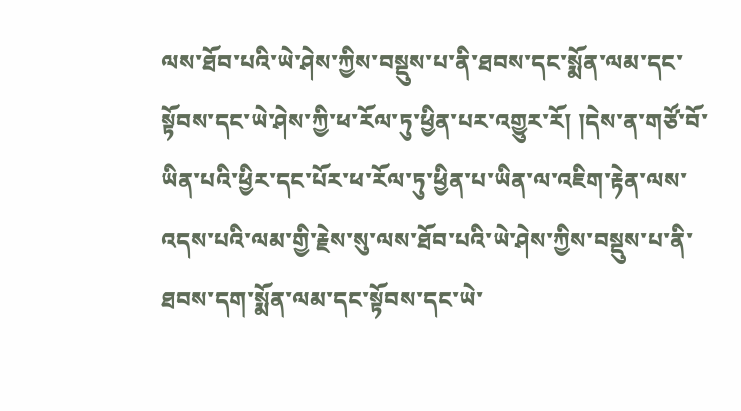ལས་ཐོབ་པའི་ཡེ་ཤེས་ཀྱིས་བསྡུས་པ་ནི་ཐབས་དང་སྨོན་ལམ་དང་སྟོབས་དང་ཡེ་ཤེས་ཀྱི་ཕ་རོལ་ཏུ་ཕྱིན་པར་འགྱུར་རོ། །དེས་ན་གཙོ་བོ་ཡིན་པའི་ཕྱིར་དང་པོར་ཕ་རོལ་ཏུ་ཕྱིན་པ་ཡིན་ལ་འཇིག་རྟེན་ལས་འདས་པའི་ལམ་གྱི་རྗེས་སུ་ལས་ཐོབ་པའི་ཡེ་ཤེས་ཀྱིས་བསྡུས་པ་ནི་ཐབས་དག་སྨོན་ལམ་དང་སྟོབས་དང་ཡེ་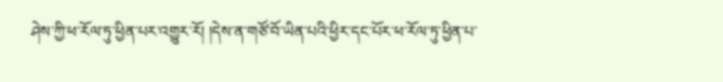ཤེས་ཀྱི་ཕ་རོལ་ཏུ་ཕྱིན་པར་འགྱུར་རོ། །དེས་ན་གཙོ་བོ་ཡིན་པའི་ཕྱིར་དང་པོར་ཕ་རོལ་ཏུ་ཕྱིན་པ་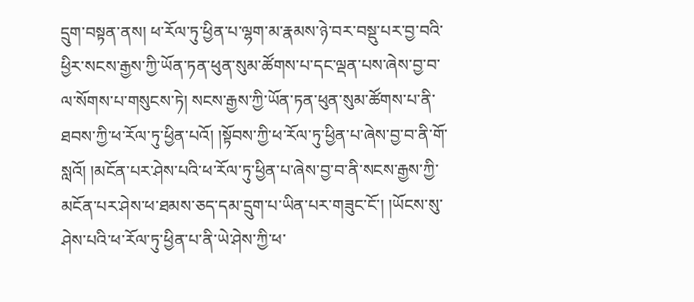དྲུག་བསྟན་ནས། ཕ་རོལ་ཏུ་ཕྱིན་པ་ལྷག་མ་རྣམས་ཉེ་བར་བསྡུ་པར་བྱ་བའི་ཕྱིར་སངས་རྒྱས་ཀྱི་ཡོན་ཏན་ཕུན་སུམ་ཚོགས་པ་དང་ལྡན་པས་ཞེས་བྱ་བ་ལ་སོགས་པ་གསུངས་ཏེ། སངས་རྒྱས་ཀྱི་ཡོན་ཏན་ཕུན་སུམ་ཚོགས་པ་ནི་ཐབས་ཀྱི་ཕ་རོལ་ཏུ་ཕྱིན་པའོ། །སྟོབས་ཀྱི་ཕ་རོལ་ཏུ་ཕྱིན་པ་ཞེས་བྱ་བ་ནི་གོ་སླའོ། །མངོན་པར་ཤེས་པའི་ཕ་རོལ་ཏུ་ཕྱིན་པ་ཞེས་བྱ་བ་ནི་སངས་རྒྱས་ཀྱི་མངོན་པར་ཤེས་ཕ་ཐམས་ཅད་དམ་དྲུག་པ་ཡིན་པར་གཟུང་ངོ་། །ཡོངས་སུ་ཤེས་པའི་ཕ་རོལ་ཏུ་ཕྱིན་པ་ནི་ཡེ་ཤེས་ཀྱི་ཕ་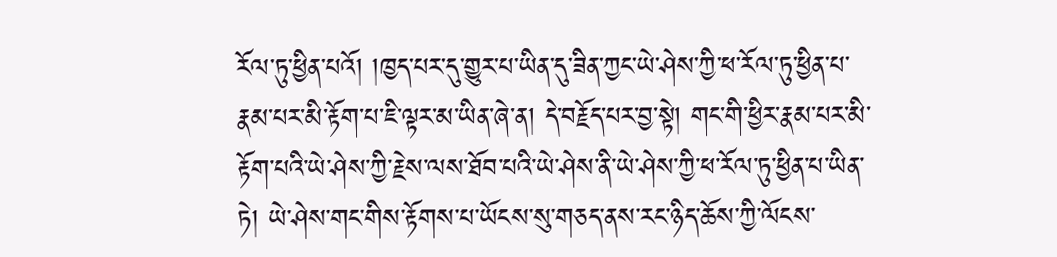རོལ་ཏུ་ཕྱིན་པའོ། །ཁྱད་པར་དུ་གྱུར་པ་ཡིན་དུ་ཟིན་ཀྱང་ཡེ་ཤེས་ཀྱི་ཕ་རོལ་ཏུ་ཕྱིན་པ་རྣམ་པར་མི་རྟོག་པ་ཇི་ལྟར་མ་ཡིན་ཞེ་ན། དེ་བརྗོད་པར་བྱ་སྟེ། གང་གི་ཕྱིར་རྣམ་པར་མི་རྟོག་པའི་ཡེ་ཤེས་ཀྱི་རྗེས་ལས་ཐོབ་པའི་ཡེ་ཤེས་ནི་ཡེ་ཤེས་ཀྱི་ཕ་རོལ་ཏུ་ཕྱིན་པ་ཡིན་ཏེ། ཡེ་ཤེས་གང་གིས་རྟོགས་པ་ཡོངས་སུ་གཅད་ནས་རང་ཉིད་ཆོས་ཀྱི་ལོངས་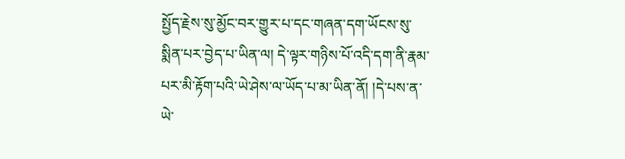སྤྱོད་རྗེས་སུ་མྱོང་བར་གྱུར་པ་དང་གཞན་དག་ཡོངས་སུ་སྨིན་པར་བྱེད་པ་ཡིན་ལ། དེ་ལྟར་གཉིས་པོ་འདི་དག་ནི་རྣམ་པར་མི་རྟོག་པའི་ཡེ་ཤེས་ལ་ཡོད་པ་མ་ཡིན་ནོ། །དེ་པས་ན་ཡེ་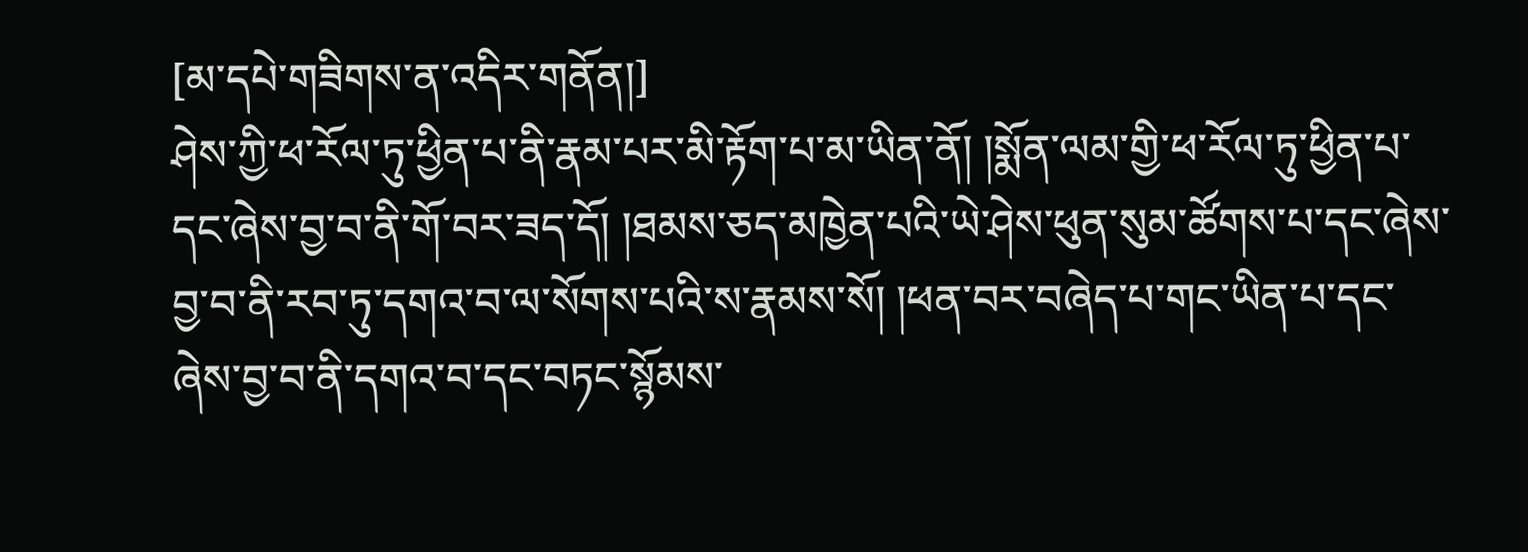[མ་དཔེ་གཟིགས་ན་འདིར་གནོན།]
ཤེས་ཀྱི་ཕ་རོལ་ཏུ་ཕྱིན་པ་ནི་རྣམ་པར་མི་རྟོག་པ་མ་ཡིན་ནོ། །སྨོན་ལམ་གྱི་ཕ་རོལ་ཏུ་ཕྱིན་པ་དང་ཞེས་བྱ་བ་ནི་གོ་བར་ཟད་དོ། །ཐམས་ཅད་མཁྱེན་པའི་ཡེ་ཤེས་ཕུན་སུམ་ཚོགས་པ་དང་ཞེས་བྱ་བ་ནི་རབ་ཏུ་དགའ་བ་ལ་སོགས་པའི་ས་རྣམས་སོ། །ཕན་བར་བཞེད་པ་གང་ཡིན་པ་དང་ཞེས་བྱ་བ་ནི་དགའ་བ་དང་བཏང་སྙོམས་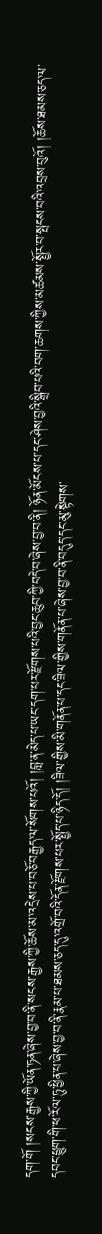དག་གོ །སངས་རྒྱས་ཀྱི་ཡོན་ཏན་ཞེས་བྱ་བ་ནི་སངས་རྒྱས་ཀྱི་ཆོས་མ་འདྲེས་པ་བཅོ་བརྒྱད་ལ་སོགས་པའོ། །བླ་ན་མེད་པ་ཡང་དག་པར་རྫོགས་པའི་བྱང་ཆུབ་ཀྱི་བདེ་བ་ཞེས་བྱ་བ་ནི། ཉོན་མོངས་པ་དང་ཤེས་བྱའི་སྒྲིབ་པའི་བག་ཆགས་ཀྱིས་མཚམས་སྤྱོར་བ་སྤངས་བའི་འབྲས་བུའོ། །ཆོས་ཐམས་ཅད་ལ་དབང་ཕྱུག་གི་ཕ་རོལ་ཏུ་ཕྱིན་པ་ཞེས་བྱ་བ་ནི་རྣམ་པ་ཐམས་ཅད་དུ་འགྲོ་བའི་དོན་རྫོགས་པར་སྤྱོད་པ་ཉིད་དོ། །ཟིལ་གྱིས་མི་གནོན་པ་དང་ཟིལ་གྱིས་གནོན་པ་ཞེས་བྱ་བ་ནི་བདུད་དང་མུ་སྟེགས་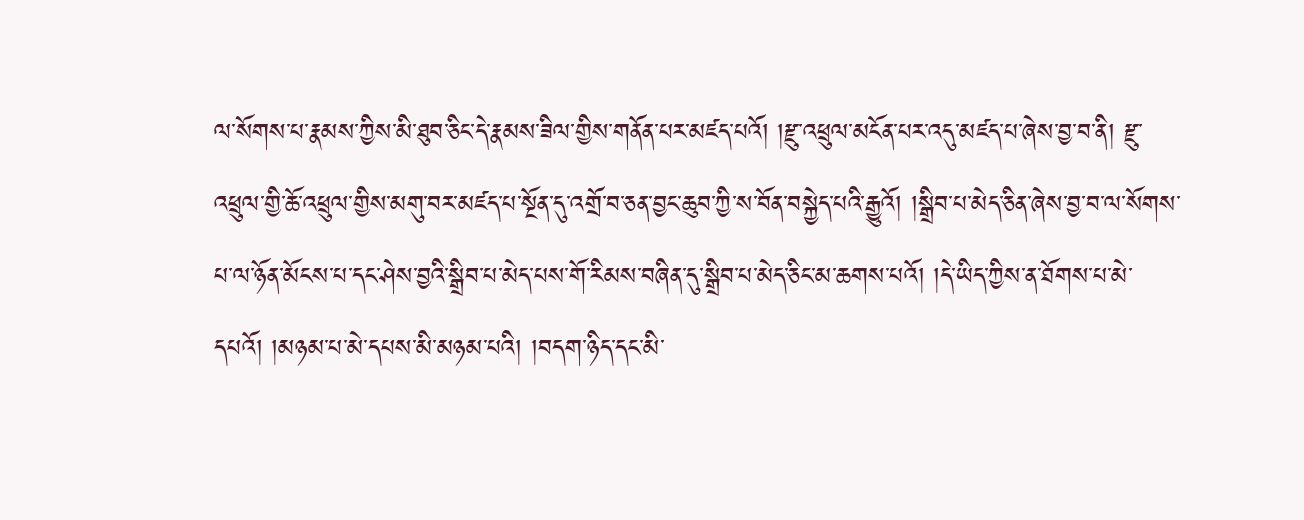ལ་སོགས་པ་རྣམས་ཀྱིས་མི་ཐུབ་ཅིང་དེ་རྣམས་ཟིལ་གྱིས་གནོན་པར་མཛད་པའོ། །རྫུ་འཕྲུལ་མངོན་པར་འདུ་མཛད་པ་ཞེས་བྱ་བ་ནི། རྫུ་འཕྲུལ་གྱི་ཆོ་འཕྲུལ་གྱིས་མགུ་བར་མཛད་པ་སྔོན་དུ་འགྲོ་བ་ཅན་བྱང་ཆུབ་ཀྱི་ས་བོན་བསྐྱེད་པའི་རྒྱུའོ། །སྒྲིབ་པ་མེད་ཅིན་ཞེས་བྱ་བ་ལ་སོགས་པ་ལ་ཉོན་མོངས་པ་དང་ཤེས་བྱའི་སྒྲིབ་པ་མེད་པས་གོ་རིམས་བཞིན་དུ་སྒྲིབ་པ་མེད་ཅིང་མ་ཆགས་པའོ། །དེ་ཡིད་ཀྱིས་ན་ཐོགས་པ་མེ་དཔའོ། །མཉམ་པ་མེ་དཔས་མི་མཉམ་པའི། །བདག་ཉིད་དང་མི་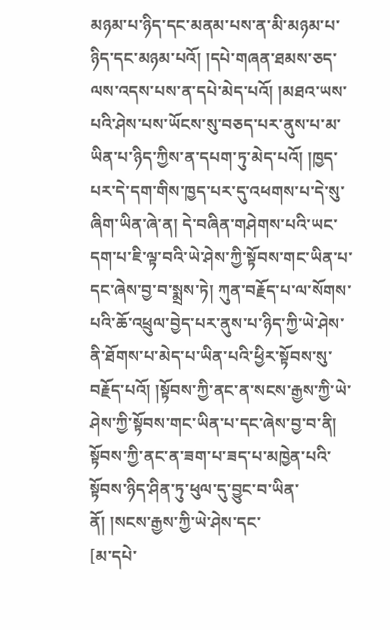མཉམ་པ་ཉིད་དང་མནམ་པས་ན་མི་མཉམ་པ་ཉིད་དང་མཉམ་པའོ། །དཔེ་གཞན་ཐམས་ཅད་ལས་འདས་པས་ན་དཔེ་མེད་པའོ། །མཐའ་ཡས་པའི་ཤེས་པས་ཡོངས་སུ་བཅད་པར་ནུས་པ་མ་ཡིན་པ་ཉིད་ཀྱིས་ན་དཔག་ཏུ་མེད་པའོ། །ཁྱད་པར་དེ་དག་གིས་ཁྱད་པར་དུ་འཕགས་པ་དེ་སུ་ཞིག་ཡིན་ཞེ་ན། དེ་བཞིན་གཤེགས་པའི་ཡང་དག་པ་ཇི་ལྟ་བའི་ཡེ་ཤེས་ཀྱི་སྟོབས་གང་ཡིན་པ་དང་ཞེས་བྱ་བ་སྨྲས་ཏེ། ཀུན་བརྗོད་པ་ལ་སོགས་པའི་ཆོ་འཕྲུལ་བྱེད་པར་ནུས་པ་ཉིད་ཀྱི་ཡེ་ཤེས་ནི་ཐོགས་པ་མེད་པ་ཡིན་པའི་ཕྱིར་སྟོབས་སུ་བརྗོད་པའོ། །སྟོབས་ཀྱི་ནང་ན་སངས་རྒྱས་ཀྱི་ཡེ་ཤེས་ཀྱི་སྟོབས་གང་ཡིན་པ་དང་ཞེས་བྱ་བ་ནི། སྟོབས་ཀྱི་ནང་ན་ཟག་པ་ཟད་པ་མཁྱེན་པའི་སྟོབས་ཉིད་ཤིན་ཏུ་ཕུལ་དུ་བྱུང་བ་ཡིན་ནོ། །སངས་རྒྱས་ཀྱི་ཡེ་ཤེས་དང་
[མ་དཔེ་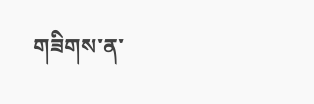གཟིགས་ན་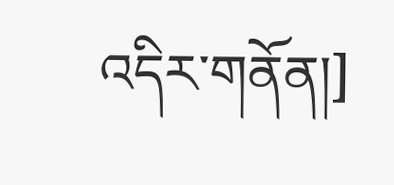འདིར་གནོན།]